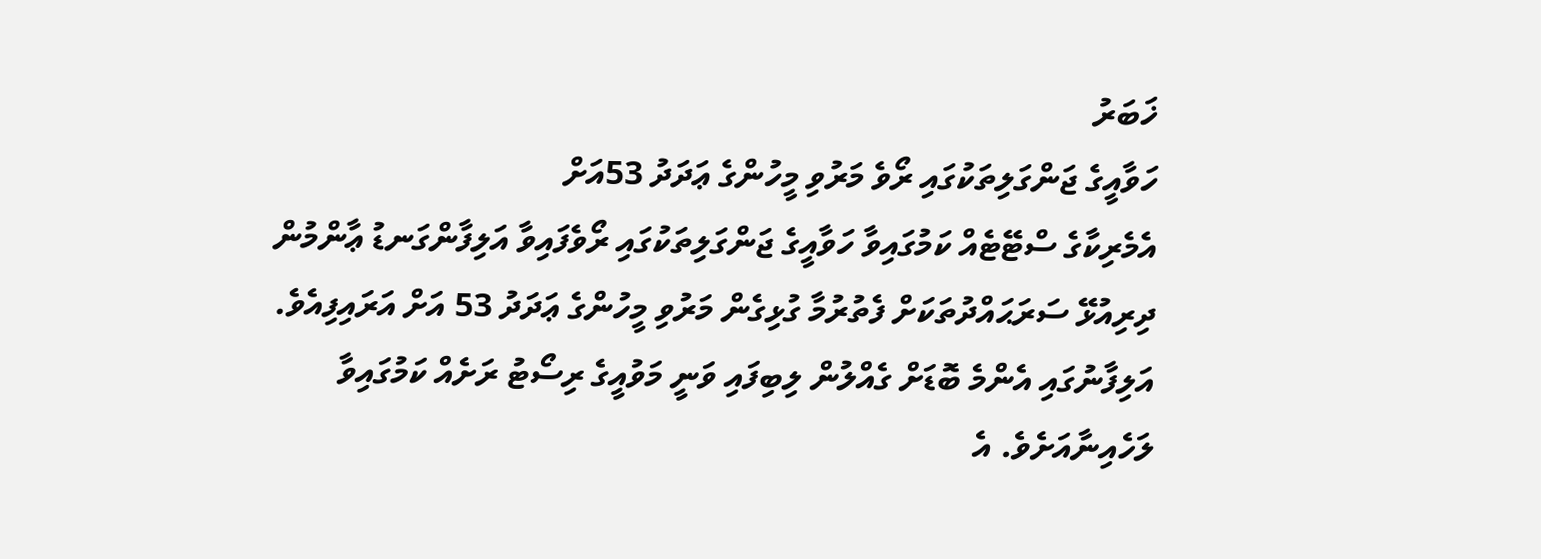ޚަބަރު
ހަވާއީގެ ޖަންގަލިތަކުގައި ރޯވެ މަރުވި މީހުންގެ ޢަދަދު 53އަށް
އެމެރިކާގެ ސްޓޭޓެއް ކަމުގައިވާ ހަވާއީގެ ޖަންގަލިތަކުގައި ރޯވެފައިވާ އަލިފާންގަނޑު ޢާންމުން ދިރިއުޅޭ ސަރަޙައްދުތަކަށް ފެތުރުމާ ގުޅިގެން މަރުވި މީހުންގެ ޢަދަދު 53 އަށް އަރައިފިއެވެ. އަލިފާނުގައި އެންމެ ބޮޑަށް ގެއްލުން ލިބިފައި ވަނީ މަވުއީގެ ރިސޯޓު ރަށެއް ކަމުގައިވާ ލަހެއިނާއަށެވެ. އެ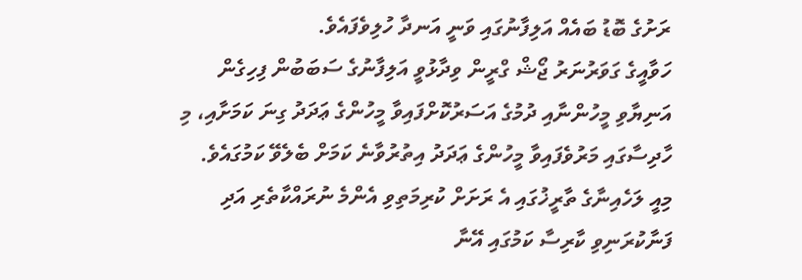ރަށުގެ ބޮޑު ބައެއް އަލިފާނުގައި ވަނީ އަނދާ ހުލިވެފައެވެ.
ހަވާއީގެ ގަވަރުނަރު ޖޯޝް ގްރީން ވިދާޅުވީ އަލިފާނުގެ ސަބަބުން ފިހިގެން އަނިޔާވި މީހުންނާއި ދުމުގެ އަސަރުކޮށްފައިވާ މީހުންގެ ޢަދަދު ގިނަ ކަމަށާއި، މި ހާދިސާގައި މަރުވެފައިވާ މީހުންގެ ޢަދަދު އިތުރުވާނެ ކަމަށް ބެލެވޭ ކަމުގައެވެ. މިއީ ލަހެއިނާގެ ތާރީޚުގައި އެ ރަށަށް ކުރިމަތިވި އެންމެ ނުރައްކާތެރި އަދި ފަނާކުރަނިވި ކާރިސާ ކަމުގައި އޭނާ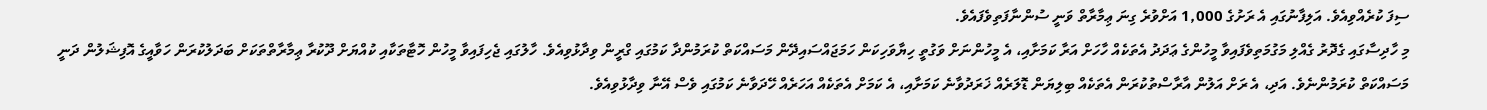ސިފަ ކުރެއްވިއެވެ. އަލިފާނުގައި އެ ރަށުގެ 1,000 އަށްވުރެ ގިނަ ޢިމާރާތް ވަނީ ސުންނާފަތިވެފައެވެ.
މި ހާދިސާގައި ގެދޮރު ގެއްލި މަގުމަތިވެފައިވާ މީހުންގެ ޢަދަދު އެތަކެއް ހާހަށް އަރާ ކަމަށާއި، އެ މީހުންނަށް ވަގުތީ ހިޔާވަހިކަން ހަމަޖައްސައިދޭން މަސައްކަތް ކުރަމުންދާ ކަމުގައި ގްރީން ވިދާޅުވިއެވެ. ހާލުގައި ޖެހިފައިވާ މީހުން ހޮޓާތަކާއި ކުއްޔަށް ދޫކުރާ ޢިމާރާތްތަކަށް ބަދަލުކުރަން ހަވާއީގެ އޮފިޝަލުން ދަނީ މަސައްކަތް ކުރަމުންނެވެ. އަދި، އެ ރަށް އަލުން އާރާސްތުކުރަން އެތަކެއް ބިލިޔަން ޑޮލަރެއް ޚަރަދުވާނެ ކަމަށާއި، އެ ކަމަށް އެތަކެއް އަހަރެއް ހޭދަވާނެ ކަމުގައި ވެސް އޭނާ ވިދާޅުވިއެވެ.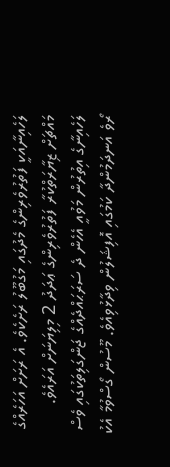ލަހެއިނާއަކީ ފަތުރުވެރިންގެ މެދުގައި މަގުބޫލު ރަށެކެވެ. އެ ރަށަށް އަހަރެއްގެ މައްޗަށް ޒިޔާރަތްކުރާ ފަތުރުވެރިންގެ ޢަދަދު 2 މިލިޔަނަށް އަރައެވެ. ލަހެއިނާގެ އިތުރުން މަވުއީ އެހެން ދެ ސަރަޙައްދެއްގެ ޖަންގަލިތަކުގައި ވެސް ރޯވެ އަނދަމުންދާ ކަމުގައި އޮފިޝަލުން ވިދާޅުވިއެވެ. މޫސުން ގޯސްވުމާ އެކު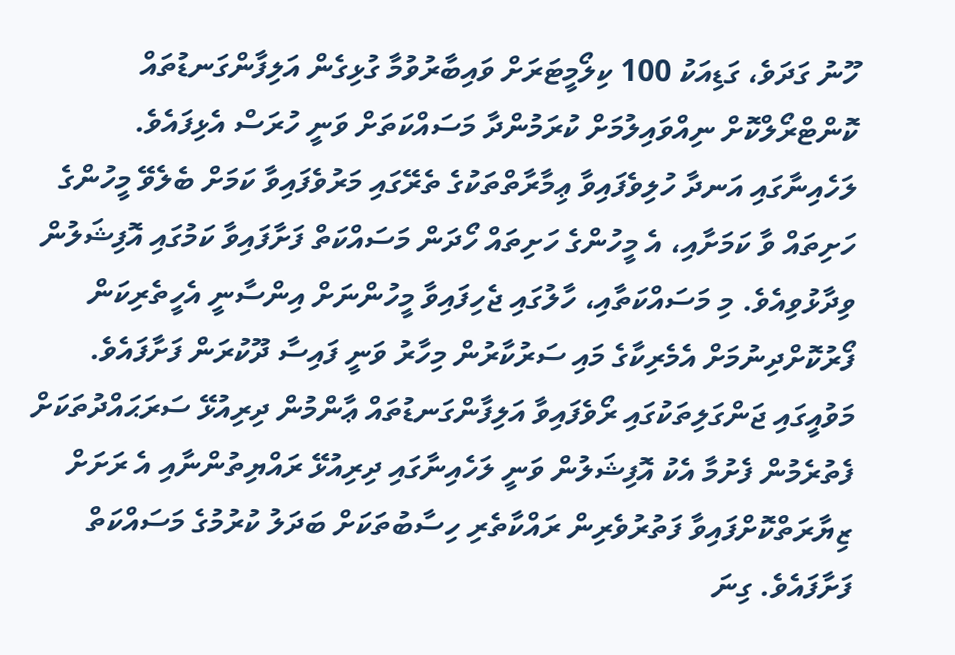ހޫނު ގަދަވެ، ގަޑިއަކު 100 ކިލޯމީޓަރަށް ވައިބާރުވުމާ ގުޅިގެން އަލިފާންގަނޑުތައް ކޮންޓްރޯލްކޮށް ނިއްވައިލުމަށް ކުރަމުންދާ މަސައްކަތަށް ވަނީ ހުރަސް އެޅިފައެވެ.
ލަހެއިނާގައި އަނދާ ހުލިވެފައިވާ ޢިމާރާތްތަކުގެ ތެރޭގައި މަރުވެފައިވާ ކަމަށް ބެލެވޭ މީހުންގެ ހަށިތައް ވާ ކަމަށާއި، އެ މީހުންގެ ހަށިތައް ހޯދަން މަސައްކަތް ފަށާފައިވާ ކަމުގައި އޮފިޝަލުން ވިދާޅުވިއެވެ. މި މަސައްކަތާއި، ހާލުގައި ޖެހިފައިވާ މީހުންނަށް އިންސާނީ އެހީތެރިކަން ފޯރުކޮށްދިނުމަށް އެމެރިކާގެ މައި ސަރުކާރުން މިހާރު ވަނީ ފައިސާ ދޫކުރަން ފަށާފައެވެ.
މަވުއީގައި ޖަންގަލިތަކުގައި ރޯވެފައިވާ އަލިފާންގަނޑުތައް ޢާންމުން ދިރިއުޅޭ ސަރަޙައްދުތަކަށް ފެތުރެމުން ފެށުމާ އެކު އޮފިޝަލުން ވަނީ ލަހެއިނާގައި ދިރިއުޅޭ ރައްޔިތުންނާއި އެ ރަށަށް ޒިޔާރަތްކޮށްފައިވާ ފަތުރުވެރިން ރައްކާތެރި ހިސާބުތަކަށް ބަދަލު ކުރުމުގެ މަސައްކަތް ފަށާފައެވެ. ގިނަ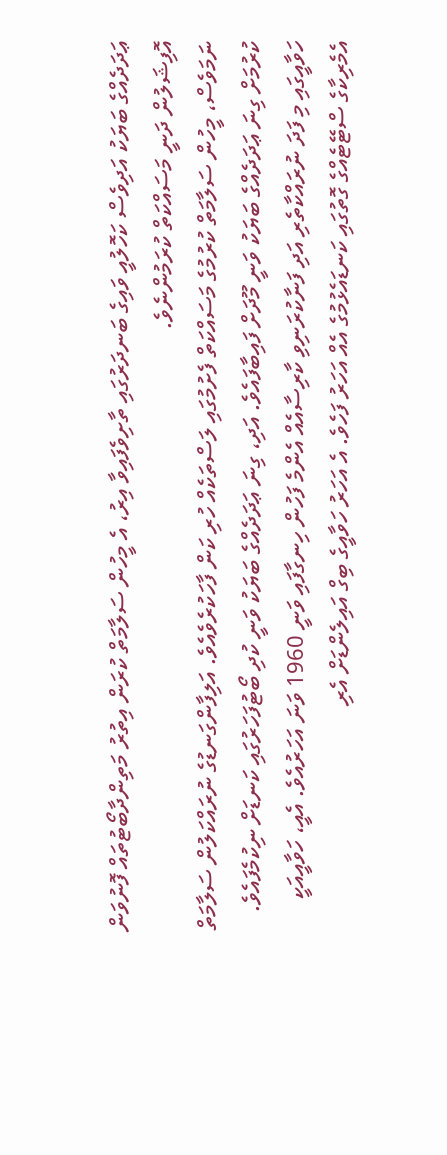ޢަދަދެއްގެ ބަޔަކު އަދިވެސް ކަހޮލުއީ ވައިގެ ބަނދަރުގައި ތާށިވެފައިވާ އިރު، އެ މީހުން ސަލާމަތް ކުރަން އިތުރު މަތިންދާބޯޓުތައް ފޮނުވަން އޮފިޝަލުން ދަނީ މަސައްކަތް ކުރަމުންނެވެ.
ނަމަވެސް، މީހުން ސަލާމަތް ކުރުމުގެ މަސައްކަތް ފެށުމުގައި ލަސްތަކެއް ހުރި ކަން ފާހަކުރެވެއެވެ. އަލިފާންގަނޑުގެ ނުރައްކަލުން ސަލާމަތް ކުރުމަށް ގިނަ ޢަދަދެއްގެ ބަޔަކު ވަނީ މޫދަށް ފައިބާފައެވެ. އަދި، ގިނަ ޢަދަދެއްގެ ބަޔަކު ވަނީ ކުދި ބޯޓުފަހަރުގައި ކަނޑަށް ނިކުމެފައެވެ.
ހަވާއީގައި މި ފަދަ ނުރައްކާތެރި އަދި ފަނާކުރަނިވި ކާރިސާއެއް އެންމެ ފަހުން ހިނގާފައި ވަނީ 1960 ވަނަ އަހަރުއެވެ. އެއީ، ހަވާއީއަކީ އެމެރިކާގެ ސްޓޭޓެއްގެ ގޮތުގައި ކަނޑައެޅުމުގެ އެއް އަހަރު ފަހެވެ. އެ އަހަރު ހަވާއީގެ ބިގް އައިލެންޑަށް އެރި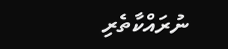ނުރައްކާތެރި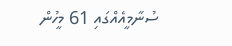ސުނާމީއެއްގައި 61 މީހުން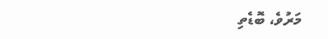މަރުވެ، ބޮޑެތި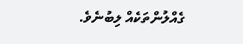ގެއްލުންތަކެއް ލިބުނެވެ.